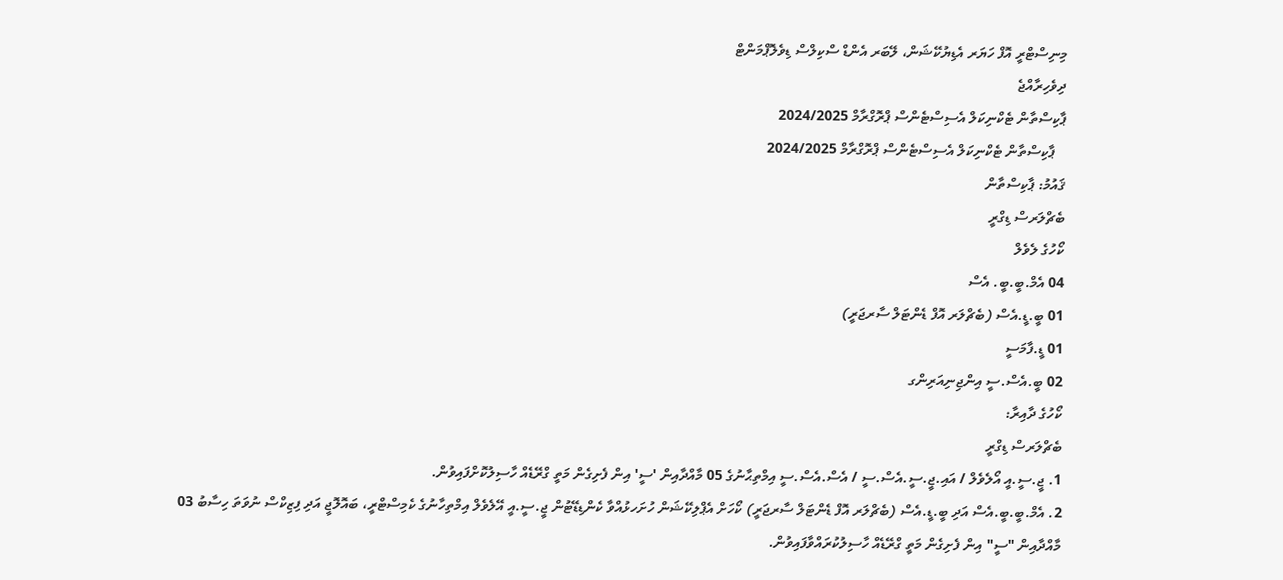މިނިސްޓްރީ އޮފް ހަޔަރ އެޑިޔުކޭޝަން، ލޭބަރ އެންޑް ސްކިލްސް ޑިވެލޮޕްމަންޓް
ދިވެހިރާއްޖެ
ޕާކިސްތާން ޓެކްނިކަލް އެސިސްޓެންސް ޕްރޮގްރާމް 2024/2025
   ޕާކިސްތާން ޓެކްނިކަލް އެސިސްޓެންސް ޕްރޮގްރާމް 2024/2025
ޤައުމު: ޕާކިސްތާން
ބެޗްލަރސް ޑިގްރީ
ކޯހުގެ ލެވެލް
04 އެމް.ބީ.ބީ. އެސް
01 ބީ.ޑީ.އެސް (ބެޗްލަރ އޮފް ޑެންޓަލް ސާރޖަރީ)
01 ޑީ.ފާމަސީ
02 ބީ.އެސް.ސީ އިންޖިނިއަރިންގ
ކޯހުގެ ދާއިރާ:
ބެޗްލަރސް ޑިގްރީ
1. ޖީ.ސީ.އީ އޯލެވެލް / އައި.ޖީ.ސީ.އެސް.ސީ / އެސް.އެސް.ސީ އިމްތިޙާނުގެ 05 މާއްދާއިން 'ސީ' އިން ފެށިގެން މަތީ ގްރޭޑެއް ހާސިލުކޮށްފައިވުން.
2. އެމް.ބީ.ބީ.އެސް އަދި ބީ.ޑީ.އެސް (ބެޗްލަރ އޮފް ޑެންޓަލް ސާރޖަރީ) ކޯހަށް އެޕްލިކޭޝަން ހުށަހޅުއްވާ ކެންޑިޑޭޓުން ޖީ.ސީ.އީ އޭލެވެލް އިމްތިހާނުގެ ކެމިސްޓްރީ، ބައޮލޮޖީ އަދި ފިޒިކްސް ނުވަތަ ހިސާބު 03 މާއްދާއިން "ސީ" އިން ފެށިގެން މަތީ ގްރޭޑެއް ހާސިލުކުރައްވާފައިވުން.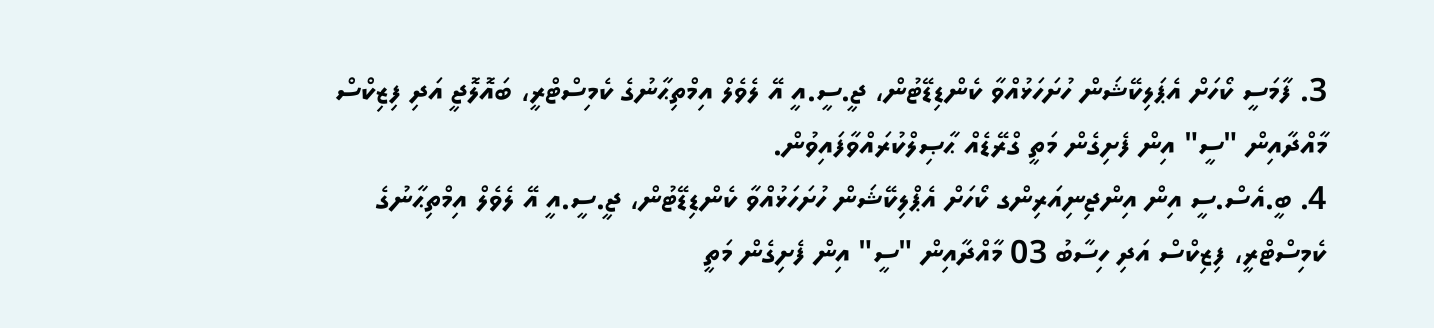3. ފާމަސީ ކޯހަށް އެޕަލިކޭޝަން ހުށަހަޅުއްވާ ކެންޑިޑޭޓުން، ޖީ.ސީ.އީ އޭ ލެވެލް އިމްތިޙާނުގެ ކެމިސްޓްރީ، ބައޮލޮޖީ އަދި ފިޒިކްސް  މާއްދާއިން "ސީ" އިން ފެށިގެން މަތީ ގްރޭޑެއް ޙާޞިލްކުރައްވާފައިވުން.
4. ބީ.އެސް.ސީ އިން އިންޖިނިއަރިންގ ކޯހަށް އެޕްލިކޭޝަން ހުށަހަޅުއްވާ ކެންޑިޑޭޓުން، ޖީ.ސީ.އީ އޭ ލެވެލް އިމްތިޙާނުގެ ކެމިސްޓްރީ، ފިޒިކްސް އަދި ހިސާބު 03 މާއްދާއިން "ސީ" އިން ފެށިގެން މަތީ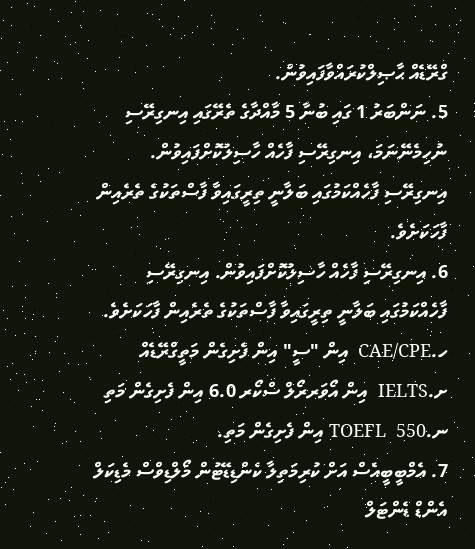ގްރޭޑެއް ޙާޞިލްކުރައްވާފައިވުން.
5. ނަންބަރު 1 ގައި ބުނާ 5 މާއްދާގެ ތެރޭގައި އިނގިރޭސި ނުހިމެނޭނަމަ، އިނގިރޭސި ފާހެއް ހާސިލުކޮށްފައިވުން. އިނގިރޭސި ފާހެއްކަމުގައި ބަލާނީ ތިރީގައިވާ ފާސްތަކުގެ ތެރެއިން ފާހަކަށެވެ.
6. އިނގިރޭސި ފާހެއް ހާސިލުކޮށްފައިވުން. އިނގިރޭސި ފާހެއްކަމުގައި ބަލާނީ ތިރީގައިވާ ފާސްތަކުގެ ތެރެއިން ފާހަކަށެވެ.
ހ.CAE/CPE  އިން "ސީ" އިން ފެށިގެން މަތީގްރޭޑެއް
ށ.IELTS  އިން އޯވަރރޯލް ސްކޯރ 6.0 އިން ފެށިގެން މަތި
ނ.TOEFL  550 އިން ފެށިގެން މަތި.
7. އެމްބީބީއެސް އަށް ކުރިމަތިލާ ކެންޑިޑޭޓުން މޯލްޑިވްސް މެޑިކަލް އެންޑް ޑެންޓަލް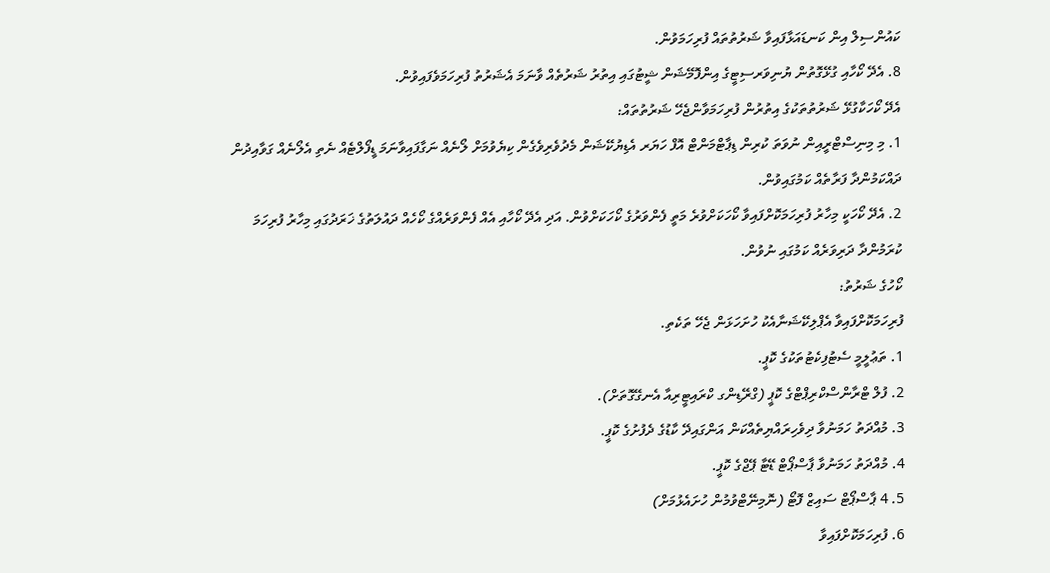ކައުންސިލް އިން ކަނޑައަޅާފައިވާ ޝަރުތުތައް ފުރިހަމަވުން.
8. އެދޭ ކޯހާއި ގުޅޭގޮތުން ޔުނިވަރސިޓީގެ އިންފޮމޭޝަން ޝީޓުގައި އިތުރު ޝަރުތެއް ވާނަމަ އެޝަރުތު ފުރިހަމަވެފައިވުން.
އެދޭ ކޯހަކާގުޅޭ ޝަރުތުތަކުގެ އިތުރުން ފުރިހަމަވާންޖެހޭ ޝަރުތުތައް:
1. މި މިނިސްޓްރީއިން ނުވަތަ ކުރިން ޑިޕާޓްމަންޓް އޮފް ހަޔަރ އެޑިޔުކޭޝަން މެދުވެރިވެގެން ކިޔެވުމަށް ލޯނެއް ނަގާފައިވާނަމަ ޑީފޯލްޓެއް ނެތި އެލޯނެއް ގަވާއިދުން ދައްކަމުންދާ ފަރާތެއް ކަމުގައިވުން.
2. އެދޭ ކޯހަކީ މިހާރު ފުރިހަމަކޮށްފައިވާ ކޯހަކަށްވުރެ މަތީ ފެންވަރުގެ ކޯހަކަށްވުން. އަދި އެދޭ ކޯހާއި އެއް ފެންވަރެއްގެ ކޯހެއް ދައުލަތުގެ ޚަރަދުގައި މިހާރު ފުރިހަމަ ކުރަމުންދާ ދަރިވަރެއް ކަމުގައި ނުވުން.
ކޯހުގެ ޝަރުތު:
ފުރިހަމަކޮށްފައިވާ އެޕްލިކޭޝަނާއެކު ހުށަހަޅަން ޖެހޭ ތަކެތި.
1. ތަޢުލީމީ ސެޓުފިކެޓުތަކުގެ ކޮޕީ.
2. ފުލް ޓްރާންސްކްރިޕްޓްގެ ކޮޕީ (ގްރޭޑިންގ ކްރައިޓީރިއާ އެނގޭގޮތަށް).
3. މުއްދަތު ހަމަނުވާ ދިވެހިރައްޔިތެއްކަން އަންގައިދޭ ކާޑުގެ ދެފުށުގެ ކޮޕީ.
4. މުއްދަތު ހަމަނުވާ ޕާސްޕޯޓް ޑޭޓާ ޕޭޖްގެ ކޮޕީ.
5. 4 ޕާސްޕޯޓް ސައިޒް ފޮޓޯ (ނޮމިނޭޓްވުމުން ހުށައެޅުމަށް)
6. ފުރިހަމަކޮށްފައިވާ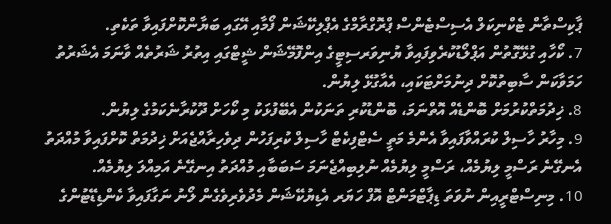ޕާކިސްތާން ޓެކްނިކަލް އެސިސްޓެންސް ޕްރޮގްރާމްގެ އެޕްލިކޭޝަން ފޯމާއި އޭގައި ބަޔާންކޮށްފައިވާ ތަކެތި.
7. ކޯހާއި ގުޅޭގޮތުން އަޕްލޯޑުކުރެވިފައިވާ ޔުނިވަރސިޓީގެ އިންފޮމޭޝަން ޝީޓްގައި އިތުރު ޝަރުތެއް ވާނަމަ އެޝަރުތު ހަމަވާކަން ސާބިތުކޮށް ދިނުމަށްޓަކައި، އެއާގުޅޭ ލިޔުން.
8. ޚިދުމަތްކުރުމަށް ބޮންޑެއް އޮތްނަމަ، ބޮންޑުކުރި ތަނަކުން އެބޭފުޅަކު މި ކޯހަށް ދޫކުރާނެކަމުގެ ލިޔުން.
9. މިހާރު ހާސިލް ކުރައްވާފައިވާ އެންމެ މަތީ ސެޓްފިކެޓް ހާސިލް ކުރިފަހުން ދިވެހިރާއްޖެއަށް ޚިދުމަތް ކޮށްފައިވާ މުއްދަތު އެނގޭނެ ރަސްމީ ލިޔުމެއް، ރަސްމީ ލިޔުމެއް ނުލިބިއްޖެނަމަ ސަބަބާއި މުއްދަތު އިނގޭނެ އަމިއްލަ ލިޔުމެއް.
10. މިނިސްޓްރީއިން ނުވަތަ ޑިޕާޓްމަންޓް އޮފް ހަޔަރ އެޑިޔުކޭޝަން މެދުވެރިވެގެން ލޯނު ނަގާފައިވާ ކެންޑިޑޭޓުންގެ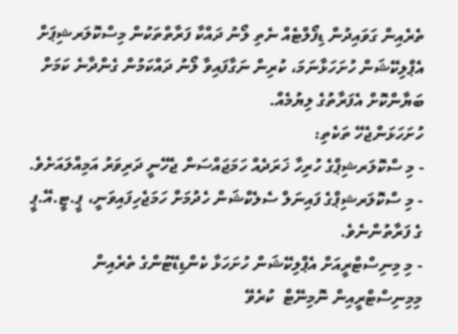ތެރެއިން ގަވައިދުން ޑިފޯލްޓެއް ނެތި ލޯނު ދައްކާ ފަރާތްތަކުން މިސްކޮލަރޝިޕަށް އެޕްލިކޭޝަން ހުށަހަޅާނަމަ، ކުރިން ނަގާފައިވާ ލޯނު ދައްކަމުން ގެންދާނެ ކަމަށް ބަޔާންކޮށް އެފަރާތުގެ ލިޔުމެއް.
ހުށަހަޅަންޖެހޭ ތަކެތި:
- މި ސްކޮލަރޝިޕްގެ ހުރިހާ ޚަރަދެއް ހަމަޖައްސަން ޖެހޭނީ ދަރިވަރު އަމިއްލައަށެވެ.
- މި ސްކޮލަރޝިޕްގެ ފައިނަލް ސެލެކްޝަން ހެދުމަށް ހަމަޖެހިފައިވަނީ، ޕީ.ޓީ.އޭ.ޕީ ގެ ފަރާތުންނެވެ.
- މި މިނިސްޓްރީއަށް އެޕްލިކޭޝަން ހުށަހަޅާ ކެންޑިޑޭޓުންގެ ތެރެއިން  މިމިނިސްޓްރީއިން ނޮމިނޭޓް  ކުރެވޭ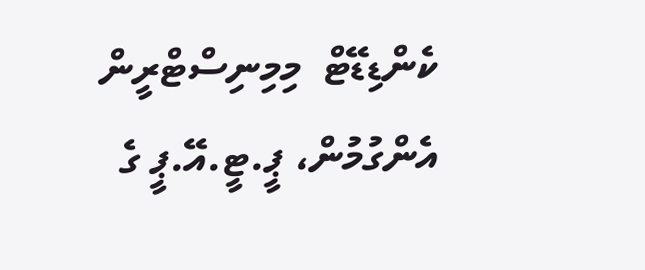ކެންޑިޑޭޓް  މިމިނިސްޓްރީން އެންގުމުން، ޕީ.ޓީ.އޭ.ޕީ ގެ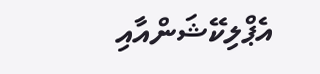އެޕްލިކޭޝަންއާއި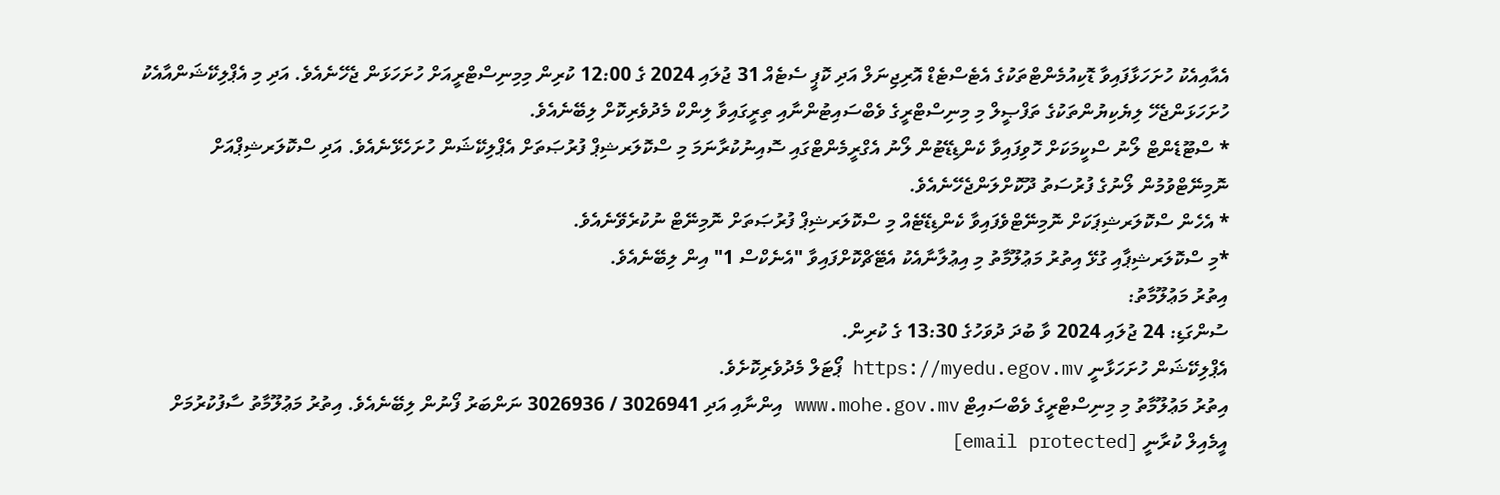އެއާއިއެކު ހުށަހަޅާފައިވާ ޑޮކިއުމެންޓްތަކުގެ އެޓެސްޓެޑް އޮރިޖިނަލް އަދި ކޮޕީ ސެޓެއް 31 ޖުލައި 2024 ގެ 12:00 ކުރިން މިމިނިސްޓްރީއަށް ހުށަހަޅަން ޖެހޭނެއެވެ. އަދި މި އެޕްލިކޭޝަންއާއެކު ހުށަހަޅަންޖެހޭ ލިޔެކިޔުންތަކުގެ ތަފްޞީލް މި މިނިސްޓްރީގެ ވެބްސައިޓުންނާއި ތިރީގައިވާ ލިންކް މެދުވެރިކޮށް ލިބޭނެއެވެ.
* ސްޓޫޑެންޓް ލޯނު ސްކީމަކަށް ހޮވިފައިވާ ކެންޑިޑޭޓުން ލޯނު އެގްރީމެންޓްގައި ސޮއިނުކުރާނަމަ މި ސްކޮލަރޝިޕް ފުރުޞަތަށް އެޕްލިކޭޝަން ހުށަހެޅޭނެއެވެ. އަދި ސްކޮލަރޝިޕްއަށް ނޮމިނޭޓްވުމުން ލޯނުގެ ފުރުސަތު ދޫކޮށްލަންޖެހޭނެއެވެ.
* އެހެން ސްކޮލަރޝިޕަކަށް ނޮމިނޭޓްވެފައިވާ ކެންޑިޑޭޓެއް މި ސްކޮލަރޝިޕް ފުރުޞަތަށް ނޮމިނޭޓް ނުކުރެވޭނެއެވެ.
*މި ސްކޮލަރޝިޕާއި ގުޅޭ އިތުރު މަޢުލޫމާތު މި އިޢުލާނާއެކު އެޓޭޗްކޮށްފައިވާ "އެނެކްސް 1" އިން ލިބޭނެއެވެ.
އިތުރު މަޢުލޫމާތު:
ސުންގަޑި: 24 ޖުލައި 2024 ވާ ބުދަ ދުވަހުގެ 13:30 ގެ ކުރިން.
އެޕްލިކޭޝަން ހުށަހަޅާނީ https://myedu.egov.mv ޕޯޓަލް މެދުވެރިކޮށެވެ.
އިތުރު މަޢުލޫމާތު މި މިނިސްޓްރީގެ ވެބްސައިޓް www.mohe.gov.mv އިންނާއި އަދި 3026941 / 3026936 ނަންބަރު ފޯނުން ލިބޭނެއެވެ. އިތުރު މަޢުލޫމާތު ސާފުކުރުމަށް އީމެއިލް ކުރާނީ [email protected]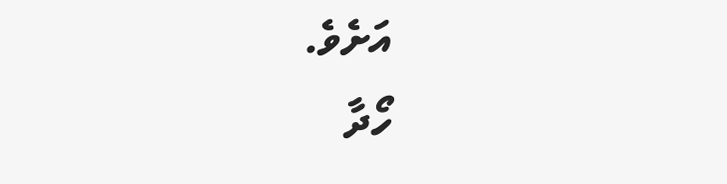އަށެވެ.
ހޯދާ